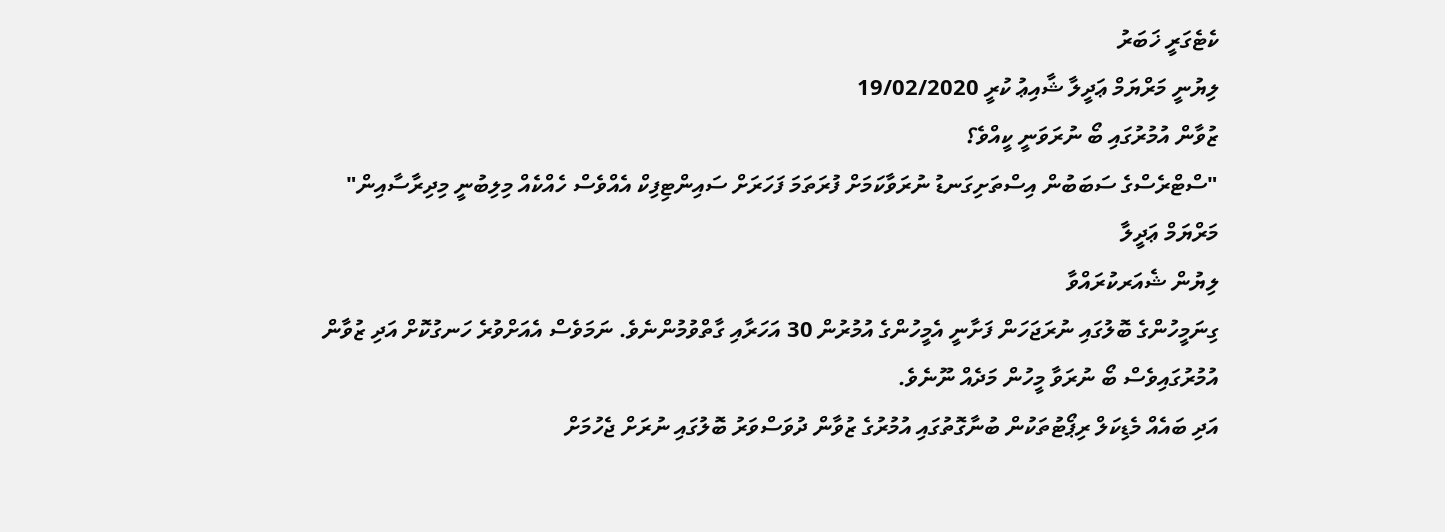ކެޓެގަރީ ޚަބަރު
ލިޔުނީ މަރްޔަމް ޢަދީލާ ޝާއިޢު ކުރީ 19/02/2020
ޒުވާން އުމުރުގައި ބޯ ނުރަވަނީ ކީއްވެ؟
"ސްޓްރެސްގެ ސަބަބުން އިސްތަށިގަނޑު ނުރަވާކަމަށް ފުރަތަމަ ފަހަރަށް ސައިންޓިފިކް އެއްވެސް ހެއްކެއް މިލިބުނީ މިދިރާސާއިން"
މަރްޔަމް ޢަދީލާ
ލިޔުން ޝެއަރކުރައްވާ
ގިނަމީހުންގެ ބޮލުގައި ނުރަޖަހަން ފަށާނީ އެމީހުންގެ އުމުރުން 30 އަހަރާއި ގާތްވުމުންނެވެ. ނަމަވެސް އެއަށްވުރެ ހަނގުކޮށް އަދި ޒުވާން އުމުރުގައިވެސް ބޯ ނުރަވާ މީހުން މަދެއް ނޫނެވެ.
އަދި ބައެއް މެޑިކަލް ރިޕޯޓުތަކުން ބުނާގޮތުގައި އުމުރުގެ ޒުވާން ދުވަސްވަރު ބޮލުގައި ނުރަށް ޖެހުމަށް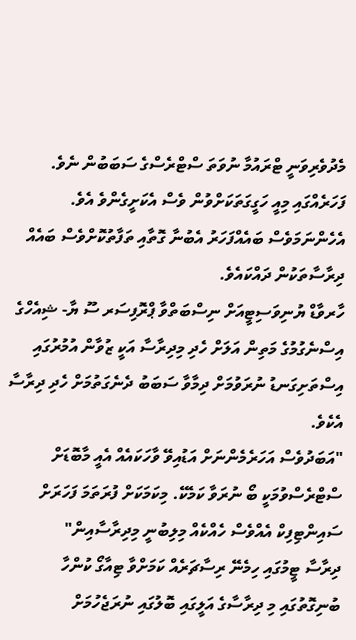މެދުވެރިވަނީ ޓްރައުމާ ނުވަތަ ސްޓްރެސްގެ ސަބަބުން ނެވެ. ފަހަރެއްގައި މިއީ ހަގީގަތަކަށްވުން ވެސް އެކަށީގެންވެ އެވެ. އެހެންނަމަވެސް ބައެއްފަހަރު އެބުނާ ގޮތާއި ތަފާތުކޮށްވެސް ބައެއް ދިރާސާތަކުން ދައްކައެވެ.
ހާރވާޑް ޔުނިވަސިޓީއަށް ނިސްބަތްވާ ޕްރޮފިސަރ ސޫ ޔާ- ޝިއެހްގެ އިސްނެގުމުގެ މަތިން އަލަށް ހެދި މިދިރާސާ އަކީ ޒުވާން އުމުރުގައި އިސްތަށިގަނޑު ނުރަވުމަށް ދިމާވާ ސަބަބު ދެނެގަތުމަށް ހެދި ދިރާސާ އެކެވެ.
"އަބަދުވެސް އަހަރެމެންނަށް އަޑުއިވޭ ވާހަކައެއް އެއީ މާބޮޑަށް ސްޓްރެސްވުމަކީ ބޯ ނުރަވާ ކަމެކޭ. މިކަމަކަށް ފުރަތަމަ ފަހަރަށް ސައިންޓިފިކް އެއްވެސް ހެއްކެއް މިލިބުނީ މިދިރާސާއިން"
ދިރާސާ ޓީމުގައި ހިމެނޭ ރިސާޗަރެއް ކަމަށްވާ ޓިއާގޯ ކުންހާ ބުނިގޮތުގައި މި ދިރާސާގެ އަލީގައި ބޮލުގައި ނުރަޖެހުމަށް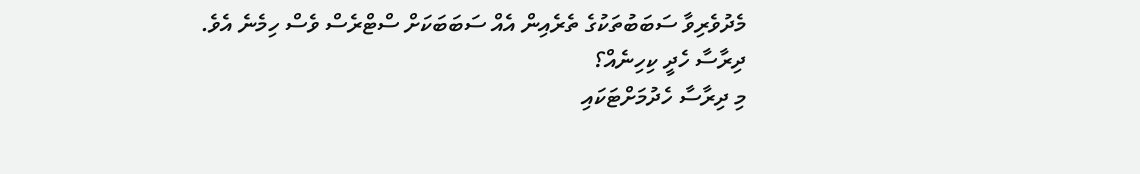މެދުވެރިވާ ސަބަބުތަކުގެ ތެރެއިން އެއް ސަބަބަކަށް ސްޓްރެސް ވެސް ހިމެނެ އެވެ.
ދިރާސާ ހެދީ ކިހިނެއް؟
މި ދިރާސާ ހެދުމަށްޓަކައި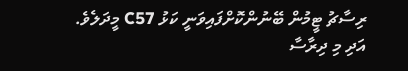ރިސާޗު ޓީމުން ބޭނުންކޮށްފައިވަނީ ކަޅު C57 މީދަލެވެ. އަދި މި ދިރާސާ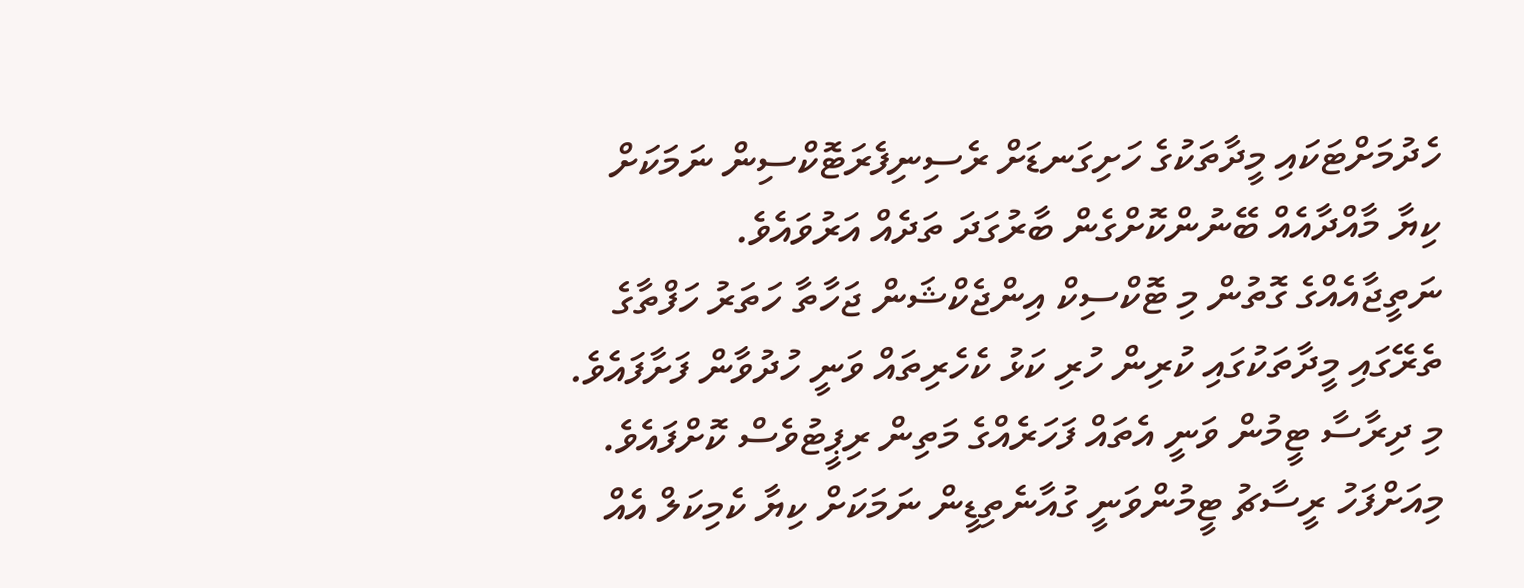ހެދުމަށްޓަކައި މީދާތަކުގެ ހަށިގަނޑަށް ރެސިނިފެރަޓޮކްސިން ނަމަކަށް ކިޔާ މާއްދާއެއް ބޭނުންކޮށްގެން ބާރުގަދަ ތަދެއް އަރުވައެވެ.
ނަތީޖާއެއްގެ ގޮތުން މި ޓޮކްސިކް އިންޖެކްޝަން ޖަހާތާ ހަތަރު ހަފްތާގެ ތެރޭގައި މީދާތަކުގައި ކުރިން ހުރި ކަޅު ކެހެރިތައް ވަނީ ހުދުވާން ފަށާފައެވެ. މި ދިރާސާ ޓީމުން ވަނީ އެތައް ފަހަރެއްގެ މަތިން ރިޕީޓުވެސް ކޮށްފައެވެ.
މިއަށްފަހު ރީސާޗު ޓީމުންވަނީ ގުއާނެތިޑީން ނަމަކަށް ކިޔާ ކެމިކަލް އެއް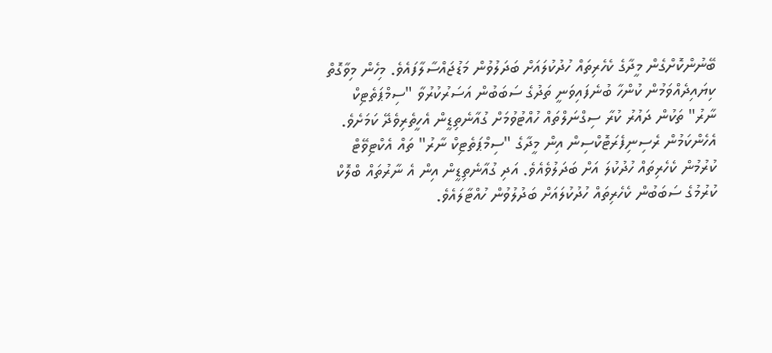ބޭނުންކޮށްގެން މީދާގެ ކެހެރިތައް ހުދުކުލައަށް ބަދަލުވުން މަޑުޖައްސާލާފައެވެ. މިހެން މިވާގޮތް ކިޔައިދެއްވަމުން ކުންހާ ބުނެފައިވަނީ ތަދުގެ ސަބަބުން އަސަރުކުރުވާ "ސިމްޕަތެޓިކް ނާރު" ތަކުން ދައުރު ކުރާ ސިގްނަލްތައް ހުއްޓުވުމަށް ގުއާނެތިޑީން އެހީތެރިވެދޭ ކަމަށެވެ.
އެހެންކަމުން ރެސިނިފެރަޓޮކްސިން އިން މީދާގެ "ސިމްޕަތެޓިކް ނާރު" ތައް އެކްޓިވޭޓް ކުރުމުން ކެހެރިތައް ހުދުކުލަ އަށް ބަދަލުވެއެވެ. އަދި ގުއާނެތިޑީން އިން އެ ނާރުތައް ބްލޮކް ކުރުމުގެ ސަބަބުން ކެހެރިތައް ހުދުކުލައަށް ބަދުލުވުން ހުއްޓާލައެވެ.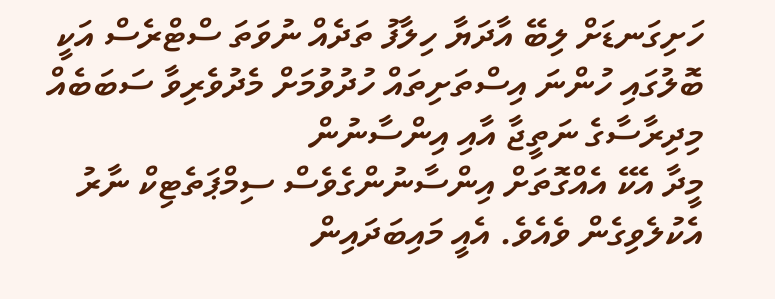ހަށިގަނޑަށް ލިބޭ އާދަޔާ ހިލާފު ތަދެއް ނުވަތަ ސްޓްރެސް އަކީ ބޮލުގައި ހުންނަ އިސްތަށިތައް ހުދުވުމަށް މެދުވެރިވާ ސަބަބެއް
މިދިރާސާގެ ނަތީޖާ އާއި އިންސާނުން
މީދާ އެކޭ އެއްގޮތަށް އިންސާނުންގެވެސް ސިމްޕަތެޓިކް ނާރު އެކުލެވިގެން ވެއެވެ. އެއީ މައިބަދައިން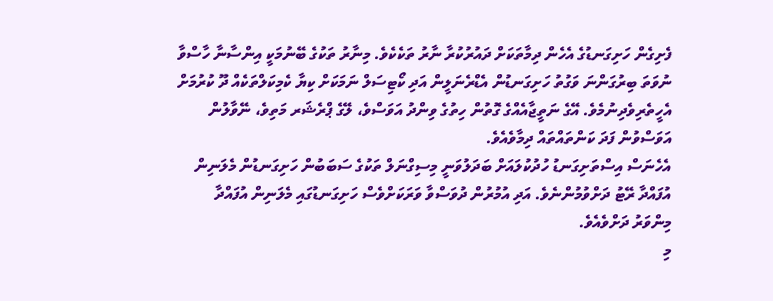ފެށިގެން ހަށިގަނޑުގެ އެހެން ދިމާތަކަށް ދައުރުކުރާ ނާރު ތަކެކެވެ. މިނާރު ތަކުގެ ބޭނުމަކީ އިންސާނާ ހާސްވާ ނުވަތަ ބިރުގަންނަ ވަގުތު ހަށިގަނޑުން އެޑްރެނަލީން އަދި ކޯޓިސަލް ނަމަކަށް ކިޔާ ކެމިކަލްތަކެއް ދޫ ކުރުމަށް އެހީތެރިވެދިނުމެވެ. އޭގެ ނަތީޖާއެއްގެ ގޮތުން ހިތުގެ ވިންދު އަވަސްވެ، ލޭގެ ޕްރެޝަރ މަތިވެ، ނޭވާލުން އަވަސްވުން ފަދަ ކަންތައްތައް ދިމާވެއެވެ.
އެހެނަސް އިސްތަށިގަނޑު ހުދުކުލައަށް ބަދަލުވަނީ މިސިގްނަލް ތަކުގެ ސަބަބުން ހަށިގަނޑުން މެލަނިން އުފައްދާ ރޭޓު ދަށްވުމުންނެވެ. އަދި އުމުރުން ދުވަސްވާ ވަރަކަށްވެސް ހަށިގަނޑުގައި މެލަނިން އުފައްދާ މިންވަރު ދަށްވެއެވެ.
މި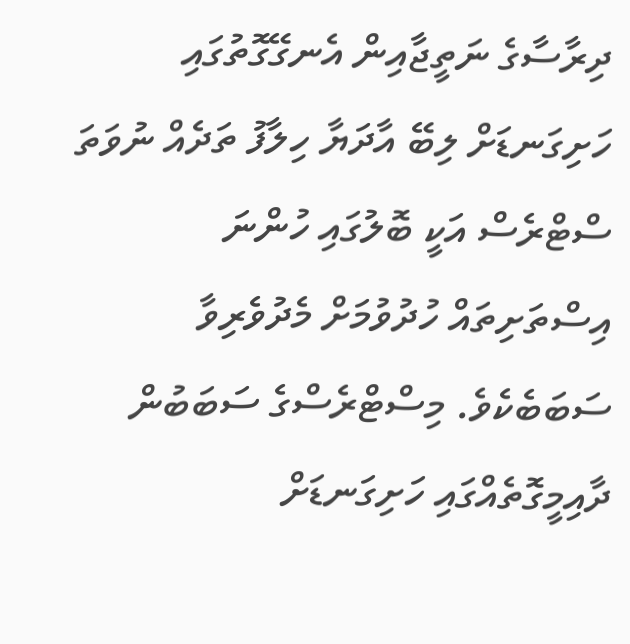ދިރާސާގެ ނަތީޖާއިން އެނގޭގޮތުގައި ހަށިގަނޑަށް ލިބޭ އާދަޔާ ހިލާފު ތަދެއް ނުވަތަ ސްޓްރެސް އަކީ ބޮލުގައި ހުންނަ އިސްތަށިތައް ހުދުވުމަށް މެދުވެރިވާ ސަބަބެކެވެ. މިސްޓްރެސްގެ ސަބަބުން ދާއިމީގޮތެއްގައި ހަށިގަނޑަށް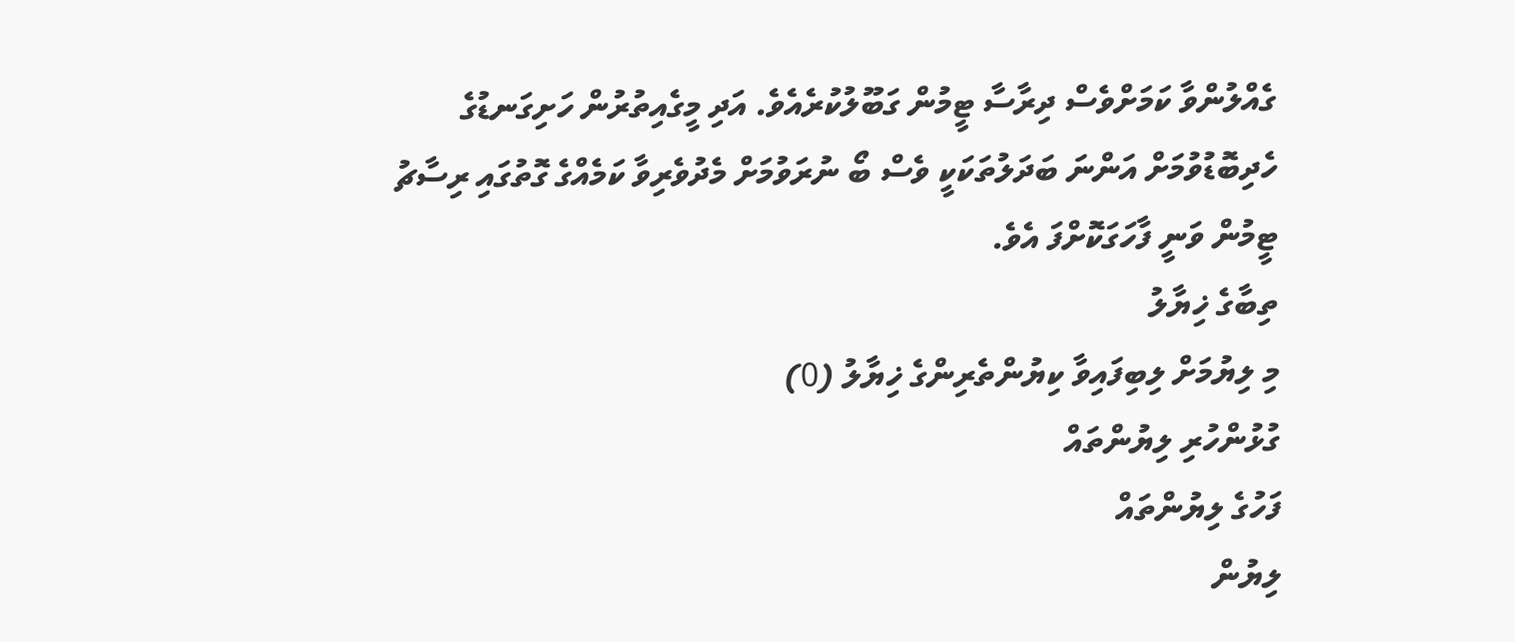ގެއްލުންވާ ކަމަށްވެސް ދިރާސާ ޓީމުން ގަބޫލުކުރެއެވެ. އަދި މީގެއިތުރުން ހަށިގަނޑުގެ ހެދިބޮޑުވުމަށް އަންނަ ބަދަލުތަކަކީ ވެސް ބޯ ނުރަވުމަށް މެދުވެރިވާ ކަމެއްގެ ގޮތުގައި ރިސާޗު ޓީމުން ވަނީ ފާހަގަކޮށްފަ އެވެ.
ތިބާގެ ޚިޔާލު
މި ލިޔުމަށް ލިބިފައިވާ ކިޔުންތެރިންގެ ޚިޔާލު (0)
ގުޅުންހުރި ލިޔުންތައް
ފަހުގެ ލިޔުންތައް
ލިޔުން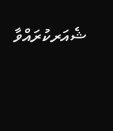ޝެއަރކުރައްވާ